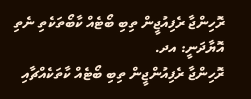ރޮހިންޖާ ރެފިއުޖީން ތިބި ބޯޓެއް ކާބޯތަކެތި ނެތި އޮޔާދަނީ: އދ.
ރޮހިންޖާ ރެފިއުންޖީން ތިބި ބޯޓެއް ކާތަކެއްޗާއި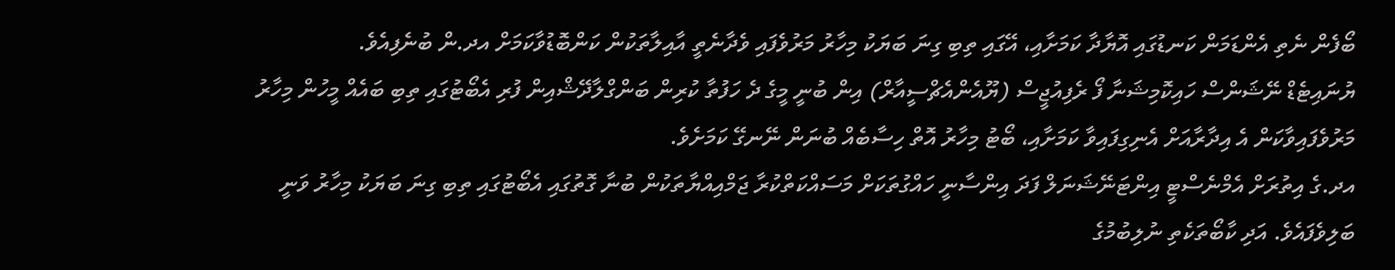ބޯފެން ނެތި އެންޑަމަން ކަނޑުގައި އޮޔާދާ ކަމަށާއި، އޭގައި ތިބި ގިނަ ބަޔަކު މިހާރު މަރުވެފައި ވެދާނެތީ އާއިލާތަކުން ކަންބޮޑުވާކަމަށް އދ.ން ބުނެފިއެވެ.
ޔުނައިޓެޑް ނޭޝަންސް ހައިކޮމިޝަނާ ފޯ ރެފިއުޖީސް (ޔޫއެންއެޗްސީއާރް) އިން ބުނީ މީގެ ދެ ހަފުތާ ކުރިން ބަންގްލާދޭޝްއިން ފުރި އެބޯޓުގައި ތިބި ބައެއް މީހުން މިހާރު މަރުވެފައިވާކަން އެ އިދާރާއަށް އެނިގިފައިވާ ކަމަށާއި، ބޯޓު މިހާރު އޮތް ހިސާބެއް ބުނަން ނޭނގޭ ކަމަށެވެ.
އދ.ގެ އިތުރަށް އެމްނެސްޓީ އިންޓަނޭޝަނަލް ފަދަ އިންސާނީ ހައްގުތަކަށް މަސައްކަތްކުރާ ޖަމްއިއްޔާތަކުން ބުނާ ގޮތުގައި އެބޯޓުގައި ތިބި ގިނަ ބަޔަކު މިހާރު ވަނީ ބަލިވެފައެވެ. އަދި ކާބޯތަކެތި ނުލިބުމުގެ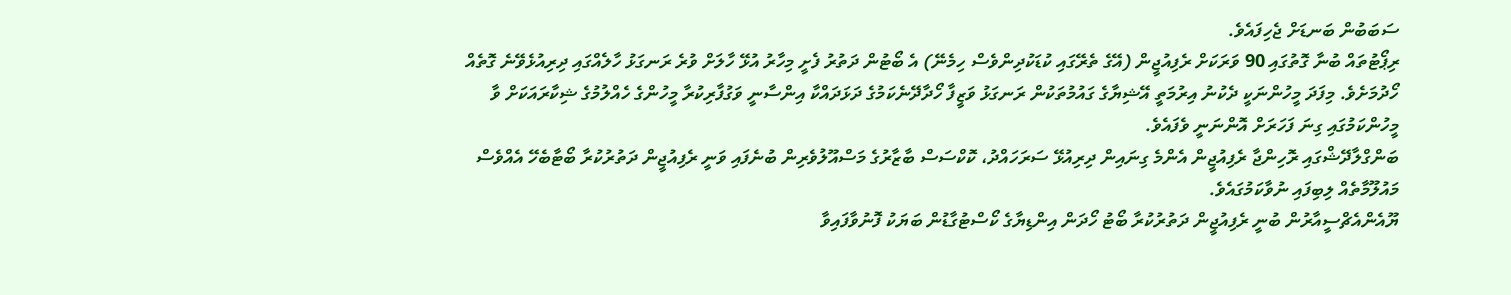ސަބަބުން ބަނޑަށް ޖެހިފައެވެ.
ރިޕޯޓުތައް ބުނާ ގޮތުގައި 90 ވަރަކަށް ރެފިއުޖީން (އޭގެ ތެރޭގައި ކުޑަކުދިންވެސް ހިމެނޭ) އެ ބޯޓުން ދަތުރު ފެށީ މިހާރު އުޅޭ ހާލަށް ވުރެ ރަނގަޅު ހާލެއްގައި ދިރިއުޅެވޭނެ ގޮތެއް ހޯދުމަށެވެ. މިފަދަ މީހުންނަކީ ދެކުނު އިރުމަތީ އޭޝިޔާގެ ގައުމުތަކުން ރަނގަޅު ވަޒީފާ ހޯދާދޭނެކަމުގެ ދަޅަދައްކާ އިންސާނީ ވަގުފާރިކުރާ މީހުންގެ ހެއްލުމުގެ ޝިކާރައަކަށް ވާ މީހުންކަމުގައި ގިނަ ފަހަރަށް އޮންނަނީ ވެފައެވެ.
ބަންގްލާދޭޝްގައި ރޮހިންޖާ ރެފިއުޖީން އެންމެ ގިނައިން ދިރިއުޅޭ ސަރަހައްދު، ކޮކްސަސް ބާޒާރުގެ މަސްއޫލުވެރިން ބުނެފައި ވަނީ ރެފިއުޖީން ދަތުރުކުރާ ބޯޓާބެހޭ އެއްވެސް މައުލޫމާތެއް ލިބިފައި ނުވާކަމުގައެވެ.
ޔޫއެންއެޗްސީއާރުން ބުނީ ރެފިއުޖީން ދަތުރުކުރާ ބޯޓު ހޯދަން އިންޑިޔާގެ ކޯސްޓުގާޑުން ބަޔަކު ފޮނުވާފައިވާ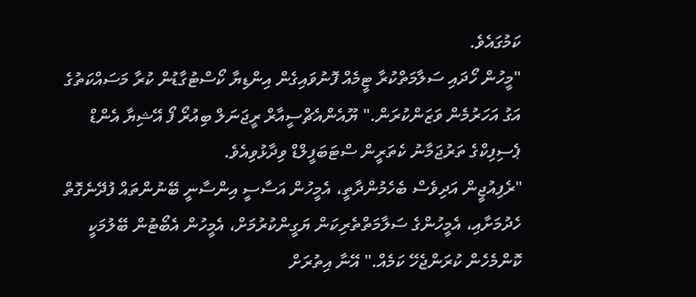ކަމުގައެވެ.
"މީހުން ހޯދައި ސަލާމަތްކުރާ ޓީމެއް ފޮނުވައިގެން އިންޑިޔާ ކޯސްޓުގާޑުން ކުރާ މަސައްކަތުގެ އަގު އަހަރުމެން ވަޒަންކުރަން." ޔޫއެންއެޗްސީއާރް ރީޖަނަލް ބިއުރޯ ފޯ އޭޝިޔާ އެންޑް ޕެސިފިކްގެ ތަރުޖަމާނު ކެތަރީން ސްޓަބަފީލްޑް ވިދާޅުވިއެވެ.
"ރެފިއުޖީން އަދިވެސް ބެހެމުންދާތީ، އެމީހުން އަސާސީ އިންސާނީ ބޭނުންތައް ފުދޭނެގޮތް ހެދުމަށާއި، އެމީހުންގެ ސަލާމަތްތެރިކަން ޔަގީންކުރުމަށް، އެމީހުން އެބޯޓުން ބޭލުމަކީ ކޮންމެހެން ކުރަންޖެހޭ ކަމެއް." އޭނާ އިތުރަށް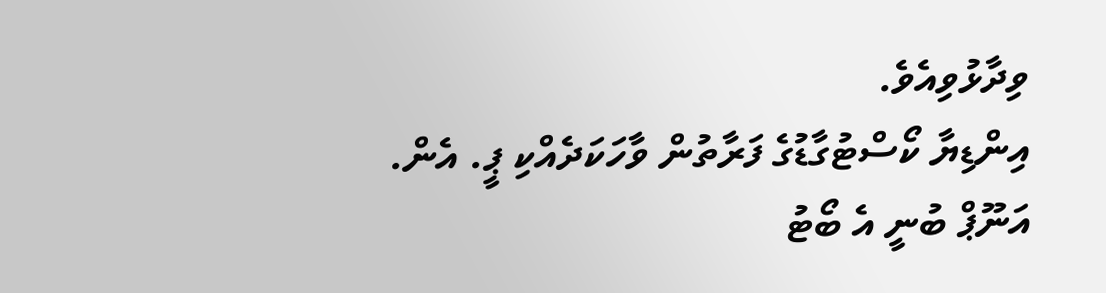ވިދާޅުވިއެވެ.
އިންޑިޔާ ކޯސްޓުގާޑުގެ ފަރާތުން ވާހަކަދެއްކި ޕީ. އެން. އަނޫޕް ބުނީ އެ ބޯޓު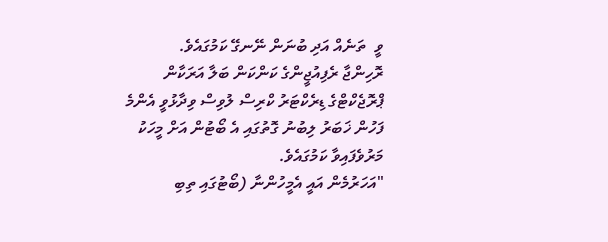ވީ  ތަނެއް އަދި ބުނަން ނޭނގޭ ކަމުގައެވެ.
ރޮހިންޖާ ރެފިއުޖީންގެ ކަންކަން ބަލާ އަރަކާން ޕްރޮޖެކްޓްގެ ޑިރެކްޓަރު ކްރިސް ލުވިސް ވިދާޅުވީ އެންމެ ފަހުން ޚަބަރު ލިބުނު ގޮތުގައި އެ ބޯޓުން އަށް މީހަކު މަރުވެފައިވާ ކަމުގައެވެ.
"އަހަރުމެން އައީ އެމީހުންނާ (ބޯޓުގައި ތިބި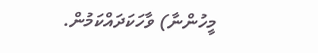މީހުންނާ) ވާހަކަދައްކަމުން.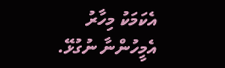އެކަމަކު މިހާރު އެމީހުންނާ ނުގުޅޭ.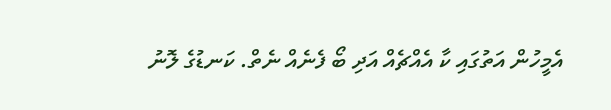އެމީހުން އަތުގައި ކާ އެއްޗެއް އަދި ބޯ ފެނެއް ނެތް. ކަނޑުގެ ލޮނު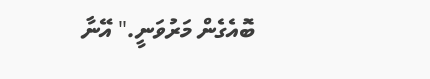ބޮއެގެން މަރުވަނީ." އޭނާ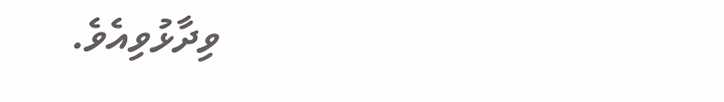ވިދާޅުވިއެވެ.